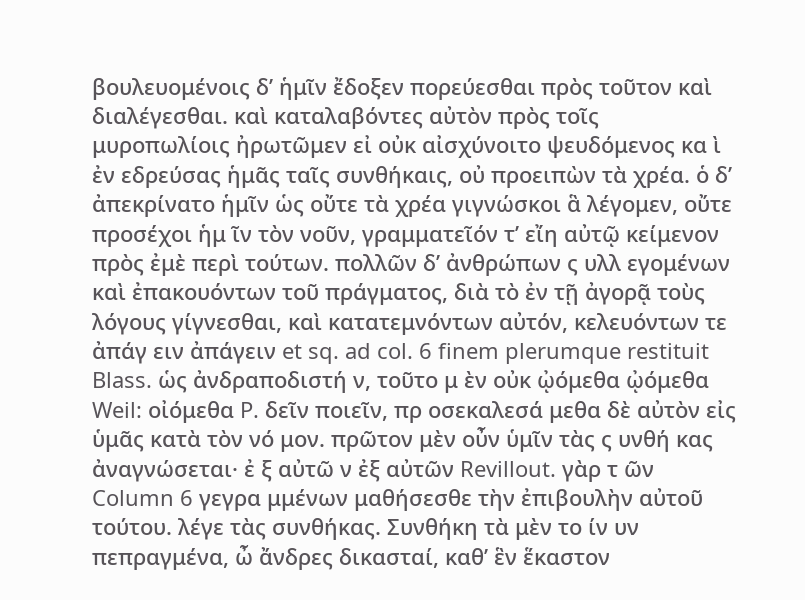βουλευομένοις δʼ ἡμῖν ἔδοξεν πορεύεσθαι πρὸς τοῦτον καὶ διαλέγεσθαι. καὶ καταλαβόντες αὐτὸν πρὸς τοῖς μυροπωλίοις ἠρωτῶμεν εἰ οὐκ αἰσχύνοιτο ψευδόμενος κα ὶ ἐν εδρεύσας ἡμᾶς ταῖς συνθήκαις, οὐ προειπὼν τὰ χρέα. ὁ δʼ ἀπεκρίνατο ἡμῖν ὡς οὔτε τὰ χρέα γιγνώσκοι ἃ λέγομεν, οὔτε προσέχοι ἡμ ῖν τὸν νοῦν, γραμματεῖόν τʼ εἴη αὐτῷ κείμενον πρὸς ἐμὲ περὶ τούτων. πολλῶν δʼ ἀνθρώπων ς υλλ εγομένων καὶ ἐπακουόντων τοῦ πράγματος, διὰ τὸ ἐν τῇ ἀγορᾷ τοὺς λόγους γίγνεσθαι, καὶ κατατεμνόντων αὐτόν, κελευόντων τε ἀπάγ ειν ἀπάγειν et sq. ad col. 6 finem plerumque restituit Blass. ὡς ἀνδραποδιστή ν, τοῦτο μ ὲν οὐκ ᾠόμεθα ᾠόμεθα Weil: οἰόμεθα P. δεῖν ποιεῖν, πρ οσεκαλεσά μεθα δὲ αὐτὸν εἰς ὑμᾶς κατὰ τὸν νό μον. πρῶτον μὲν οὖν ὑμῖν τὰς ς υνθή κας ἀναγνώσεται· ἐ ξ αὐτῶ ν ἐξ αὐτῶν Revillout. γὰρ τ ῶν Column 6 γεγρα μμένων μαθήσεσθε τὴν ἐπιβουλὴν αὐτοῦ τούτου. λέγε τὰς συνθήκας. Συνθήκη τὰ μὲν το ίν υν πεπραγμένα, ὦ ἄνδρες δικασταί, καθʼ ἓν ἕκαστον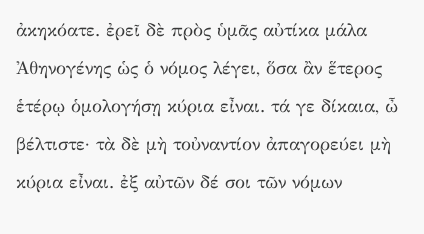ἀκηκόατε. ἐρεῖ δὲ πρὸς ὑμᾶς αὐτίκα μάλα Ἀθηνογένης ὡς ὁ νόμος λέγει, ὅσα ἂν ἕτερος ἑτέρῳ ὁμολογήσῃ κύρια εἶναι. τά γε δίκαια, ὦ βέλτιστε· τὰ δὲ μὴ τοὐναντίον ἀπαγορεύει μὴ κύρια εἶναι. ἐξ αὐτῶν δέ σοι τῶν νόμων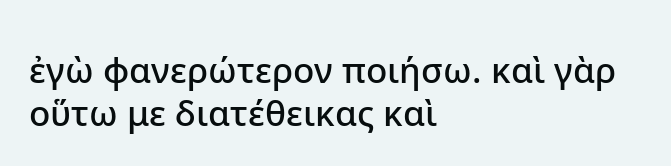ἐγὼ φανερώτερον ποιήσω. καὶ γὰρ οὕτω με διατέθεικας καὶ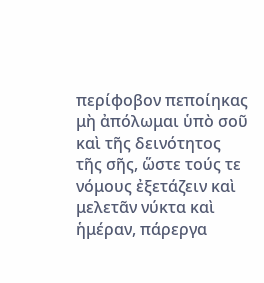περίφοβον πεποίηκας μὴ ἀπόλωμαι ὑπὸ σοῦ καὶ τῆς δεινότητος τῆς σῆς, ὥστε τούς τε νόμους ἐξετάζειν καὶ μελετᾶν νύκτα καὶ ἡμέραν, πάρεργα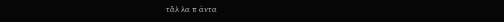τἄλ λα π άντα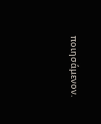ποιησάμενον.